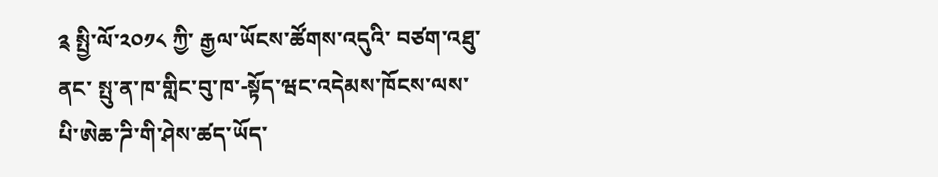༉ སྤྱི་ལོ་༢༠༡༨ ཀྱི་ རྒྱལ་ཡོངས་ཚོགས་འདུའི་ བཙག་འཐུ་ནང་ སྤུ་ན་ཁ་གླིང་བུ་ཁ་-སྟོད་ཝང་འདེམས་ཁོངས་ལས་ པི་ཨེཆ་ཌི་གི་ཤེས་ཚད་ཡོད་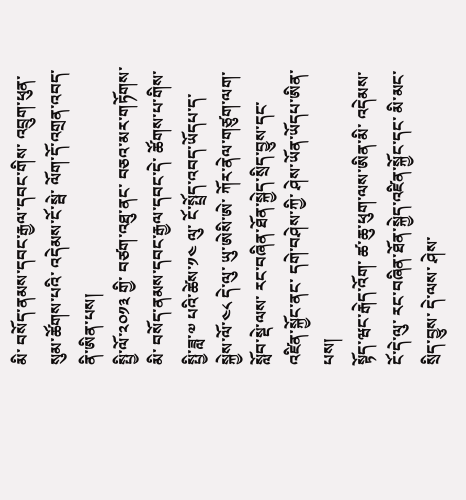མི་ བསོད་ནམས་དབང་རྒྱལ་དབང་གིས་ འབྲུག་ཕུན་སུམ་ཚོགས་པའི་ འདེམས་ངོ་སྦེ་ ལོག་དོ་འགྲན་འབད་ནི་ཨིན་པས།
སྤྱི་ལོ་༢༠༡༣ གྱི་ བཙག་འཐུ་ནང་ བཅའ་མར་གཏོགས་མི་ བསོད་ནམས་དབང་རྒྱལ་དབང་དེ་ ཚོགས་པ་གིས་ སྤྱི་ཟླ་༧ པའི་ཚེས་༡༤ ལུ་ ངོ་སྤྲོད་འབད་ཡོདཔ་ད་ སྐྱེས་ལོ་༤༨ དེ་ལུ་ ཡུ་ཨེསི་ཨེ་ ཀོར་ནེལ་གཙུག་ལག་སློབ་སྡེ་ལས་ རང་བཞིན་ཐོན་སྐྱེད་སྲིད་བྱུས་དང་ འཛིན་སྐྱོང་ནང་ དགེ་བཤེས་ཀྱི་ ཤེས་ཡོན་ཡོདཔ་ཨིན་པས།
སྟོད་ཝང་རྒེད་འོག་ ཚ་ཆུ་ཕུག་ལས་ཨིན་མི་ འདེམས་ངོ་དེ་ལུ་ རང་བཞིན་ཐོན་སྐྱེད་འཛིན་སྐྱོང་དང་ མི་མང་སྲིད་བྱུས་ དེ་ལས་ ཤེས་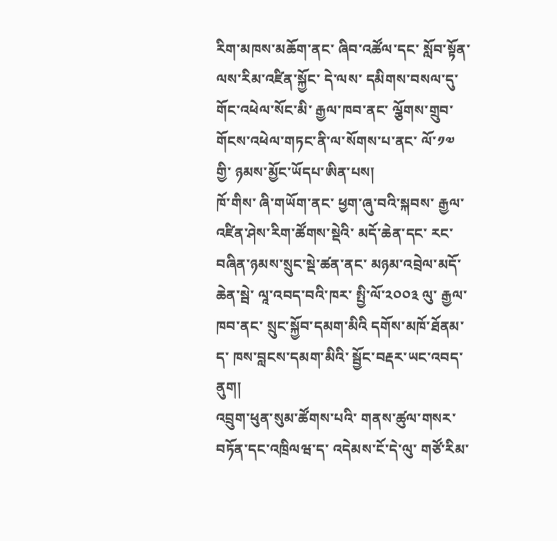རིག་མཁས་མཆོག་ནང་ ཞིབ་འཚོལ་དང་ སློབ་སྟོན་ ལས་རིམ་འཛིན་སྐྱོང་ དེ་ལས་ དམིགས་བསལ་དུ་ གོང་འཕེལ་སོང་མི་ རྒྱལ་ཁབ་ནང་ ལྕོགས་གྲུབ་གོངས་འཕེལ་གཏང་ནི་ལ་སོགས་པ་ནང་ ལོ་༡༧ གྱི་ ཉམས་མྱོང་ཡོདཔ་ཨིན་པས།
ཁོ་གིས་ ཞི་གཡོག་ནང་ ཕྱག་ཞུ་བའི་སྐབས་ རྒྱལ་འཛིན་ཤེས་རིག་ཚོགས་སྡེའི་ མདོ་ཆེན་དང་ རང་བཞིན་ཉམས་སྲུང་སྡེ་ཚན་ནང་ མཉམ་འབྲེལ་མདོ་ཆེན་སྦེ་ ལཱ་འབད་བའི་ཁར་ སྤྱི་ལོ་༢༠༠༣ ལུ་ རྒྱལ་ཁབ་ནང་ སྲུང་སྐྱོབ་དམག་མིའི དགོས་མཁོ་ཐོནམ་ད་ ཁས་བླངས་དམག་མིའི་ སྦྱོང་བརྡར་ཡང་འབད་ནུག།
འབྲུག་ཕུན་སུམ་ཚོགས་པའི་ གནས་ཚུལ་གསར་བཏོན་དང་འཁྲིལཝ་ད་ འདེམས་ངོ་དེ་ལུ་ གཙོ་རིམ་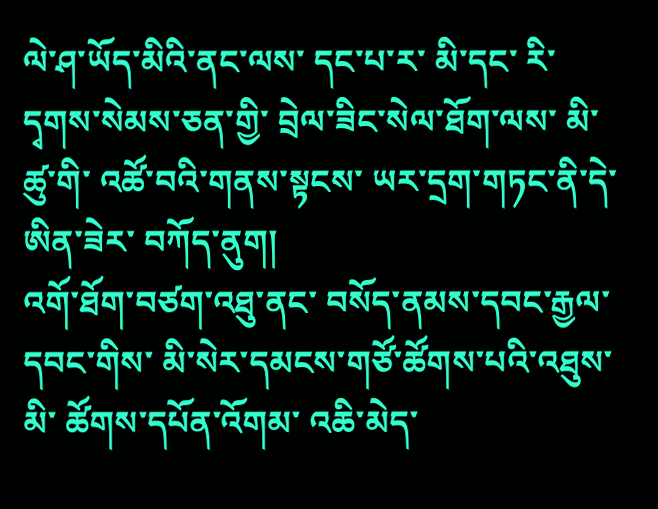ལེ་ཤ་ཡོད་མིའི་ནང་ལས་ དང་པ་ར་ མི་དང་ རི་དྭགས་སེམས་ཅན་གྱི་ བྲེལ་ཟིང་སེལ་ཐོག་ལས་ མི་ཚུ་གི་ འཚོ་བའི་གནས་སྟངས་ ཡར་དྲག་གཏང་ནི་དེ་ཨིན་ཟེར་ བཀོད་ནུག།
འགོ་ཐོག་བཙག་འཐུ་ནང་ བསོད་ནམས་དབང་རྒྱལ་དབང་གིས་ མི་སེར་དམངས་གཙོ་ཚོགས་པའི་འཐུས་མི་ ཚོགས་དཔོན་འོགམ་ འཆི་མེད་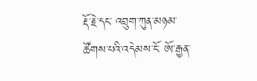རྡོ་རྗེ་དང་ འབྲུག་ཀུན་མཉམ་ཚོགས་པའི་འདེམས་ངོ་ ཨོ་རྒྱན་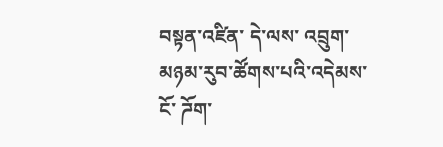བསྟན་འཛིན་ དེ་ལས་ འབྲུག་མཉམ་རུབ་ཚོགས་པའི་འདེམས་ངོ་ ཌོག་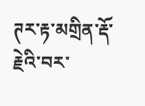ཊར་རྟ་མགྲིན་རྡོ་རྗེའི་བར་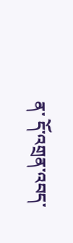ན་ དོ་འགྲན་འབད་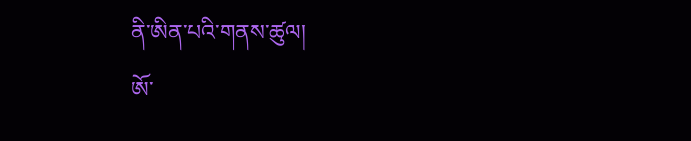ནི་ཨིན་པའི་གནས་ཚུལ།
ཨོ་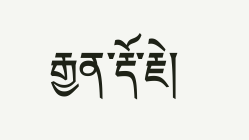རྒྱན་རྡོ་རྗེ།